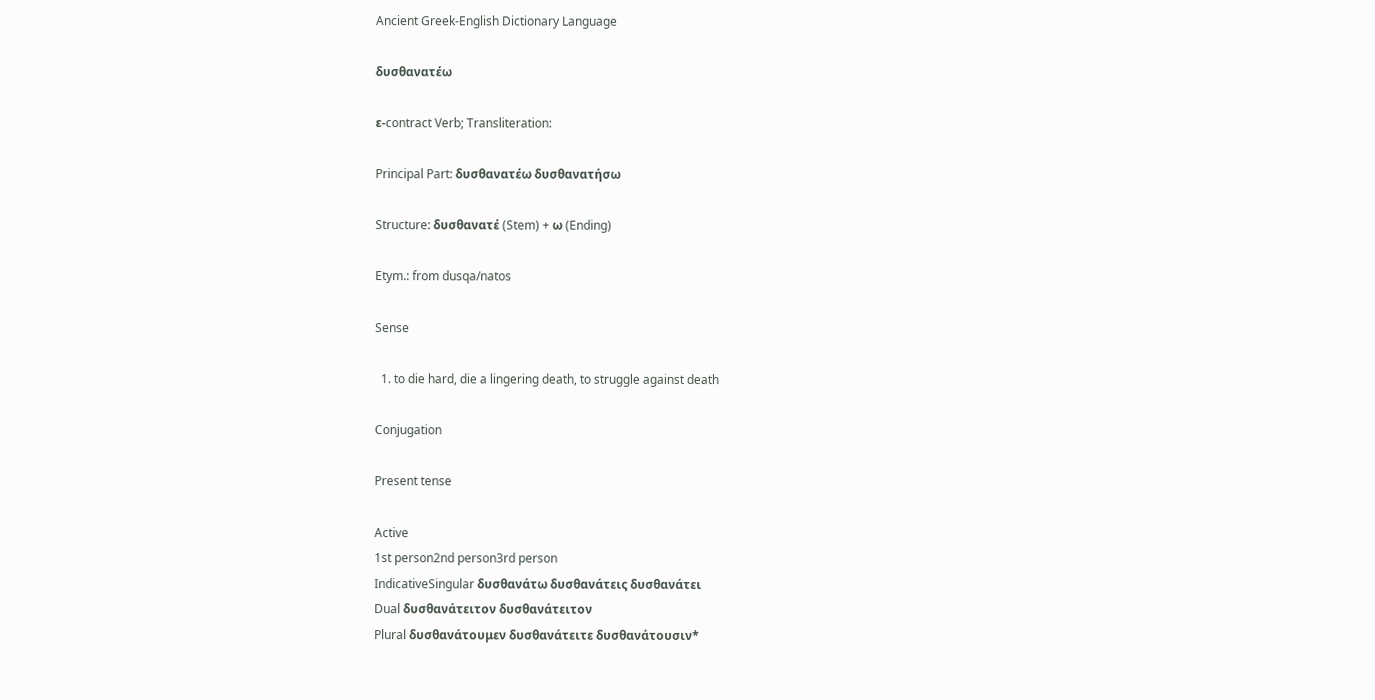Ancient Greek-English Dictionary Language

δυσθανατέω

ε-contract Verb; Transliteration:

Principal Part: δυσθανατέω δυσθανατήσω

Structure: δυσθανατέ (Stem) + ω (Ending)

Etym.: from dusqa/natos

Sense

  1. to die hard, die a lingering death, to struggle against death

Conjugation

Present tense

Active
1st person2nd person3rd person
IndicativeSingular δυσθανάτω δυσθανάτεις δυσθανάτει
Dual δυσθανάτειτον δυσθανάτειτον
Plural δυσθανάτουμεν δυσθανάτειτε δυσθανάτουσιν*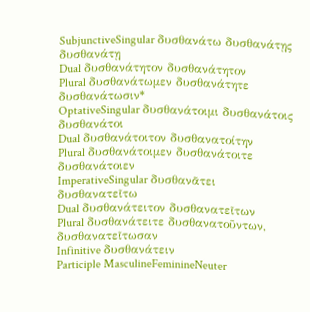SubjunctiveSingular δυσθανάτω δυσθανάτῃς δυσθανάτῃ
Dual δυσθανάτητον δυσθανάτητον
Plural δυσθανάτωμεν δυσθανάτητε δυσθανάτωσιν*
OptativeSingular δυσθανάτοιμι δυσθανάτοις δυσθανάτοι
Dual δυσθανάτοιτον δυσθανατοίτην
Plural δυσθανάτοιμεν δυσθανάτοιτε δυσθανάτοιεν
ImperativeSingular δυσθανᾶτει δυσθανατεῖτω
Dual δυσθανάτειτον δυσθανατεῖτων
Plural δυσθανάτειτε δυσθανατοῦντων, δυσθανατεῖτωσαν
Infinitive δυσθανάτειν
Participle MasculineFeminineNeuter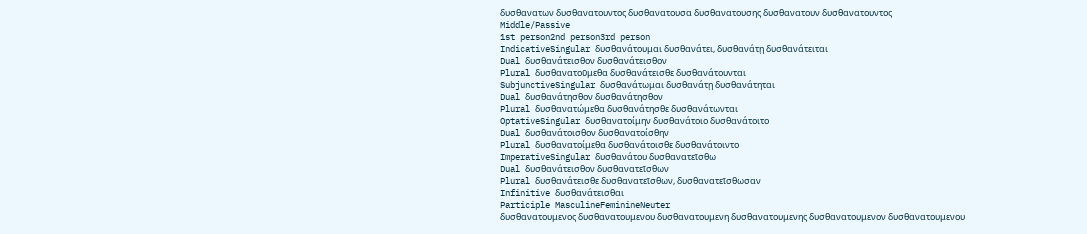δυσθανατων δυσθανατουντος δυσθανατουσα δυσθανατουσης δυσθανατουν δυσθανατουντος
Middle/Passive
1st person2nd person3rd person
IndicativeSingular δυσθανάτουμαι δυσθανάτει, δυσθανάτῃ δυσθανάτειται
Dual δυσθανάτεισθον δυσθανάτεισθον
Plural δυσθανατοῦμεθα δυσθανάτεισθε δυσθανάτουνται
SubjunctiveSingular δυσθανάτωμαι δυσθανάτῃ δυσθανάτηται
Dual δυσθανάτησθον δυσθανάτησθον
Plural δυσθανατώμεθα δυσθανάτησθε δυσθανάτωνται
OptativeSingular δυσθανατοίμην δυσθανάτοιο δυσθανάτοιτο
Dual δυσθανάτοισθον δυσθανατοίσθην
Plural δυσθανατοίμεθα δυσθανάτοισθε δυσθανάτοιντο
ImperativeSingular δυσθανάτου δυσθανατεῖσθω
Dual δυσθανάτεισθον δυσθανατεῖσθων
Plural δυσθανάτεισθε δυσθανατεῖσθων, δυσθανατεῖσθωσαν
Infinitive δυσθανάτεισθαι
Participle MasculineFeminineNeuter
δυσθανατουμενος δυσθανατουμενου δυσθανατουμενη δυσθανατουμενης δυσθανατουμενον δυσθανατουμενου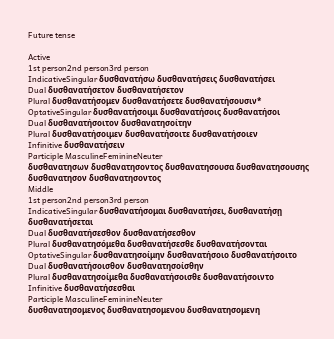Future tense

Active
1st person2nd person3rd person
IndicativeSingular δυσθανατήσω δυσθανατήσεις δυσθανατήσει
Dual δυσθανατήσετον δυσθανατήσετον
Plural δυσθανατήσομεν δυσθανατήσετε δυσθανατήσουσιν*
OptativeSingular δυσθανατήσοιμι δυσθανατήσοις δυσθανατήσοι
Dual δυσθανατήσοιτον δυσθανατησοίτην
Plural δυσθανατήσοιμεν δυσθανατήσοιτε δυσθανατήσοιεν
Infinitive δυσθανατήσειν
Participle MasculineFeminineNeuter
δυσθανατησων δυσθανατησοντος δυσθανατησουσα δυσθανατησουσης δυσθανατησον δυσθανατησοντος
Middle
1st person2nd person3rd person
IndicativeSingular δυσθανατήσομαι δυσθανατήσει, δυσθανατήσῃ δυσθανατήσεται
Dual δυσθανατήσεσθον δυσθανατήσεσθον
Plural δυσθανατησόμεθα δυσθανατήσεσθε δυσθανατήσονται
OptativeSingular δυσθανατησοίμην δυσθανατήσοιο δυσθανατήσοιτο
Dual δυσθανατήσοισθον δυσθανατησοίσθην
Plural δυσθανατησοίμεθα δυσθανατήσοισθε δυσθανατήσοιντο
Infinitive δυσθανατήσεσθαι
Participle MasculineFeminineNeuter
δυσθανατησομενος δυσθανατησομενου δυσθανατησομενη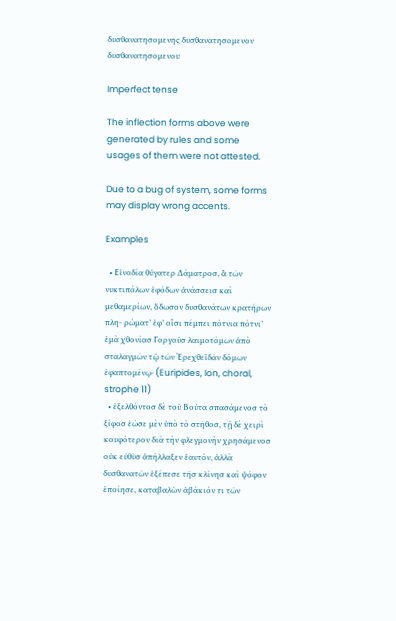δυσθανατησομενης δυσθανατησομενον δυσθανατησομενου

Imperfect tense

The inflection forms above were generated by rules and some usages of them were not attested.

Due to a bug of system, some forms may display wrong accents.

Examples

  • Εἰνοδία θύγατερ Δάματροσ, ἃ τῶν νυκτιπόλων ἐφόδων ἀνάσσεισ καὶ μεθαμερίων, ὅδωσον δυσθανάτων κρατήρων πλη‐ ρώματ’ ἐφ’ οἷσι πέμπει πότνια πότνι’ ἐμὰ χθονίασ Γοργοῦσ λαιμοτόμων ἀπὸ σταλαγμῶν τῷ τῶν Ἐρεχθεϊδᾶν δόμων ἐφαπτομένῳ· (Euripides, Ion, choral, strophe 11)
  • ἐξελθόντοσ δὲ τοῦ Βούτα σπασάμενοσ τὸ ξίφοσ ἐώσε μὲν ὑπὸ τὸ στῆθοσ, τῇ δὲ χειρὶ κουφότερον διὰ τὴν φλεγμονὴν χρησάμενοσ οὐκ εὐθὺσ ἀπήλλαξεν ἑαυτόν, ἀλλὰ δυσθανατῶν ἐξέπεσε τῆσ κλίνησ καὶ ψόφον ἐποίησε, καταβαλὼν ἀβάκιόν τι τῶν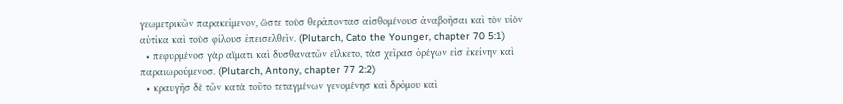γεωμετρικῶν παρακείμενον, ὥστε τοὺσ θεράποντασ αἰσθομένουσ ἀναβοῆσαι καὶ τὸν υἱὸν αὐτίκα καὶ τοὺσ φίλουσ ἐπεισελθεῖν. (Plutarch, Cato the Younger, chapter 70 5:1)
  • πεφυρμένοσ γὰρ αἵματι καὶ δυσθανατῶν εἵλκετο, τὰσ χεῖρασ ὀρέγων εἰσ ἐκείνην καὶ παραιωρούμενοσ. (Plutarch, Antony, chapter 77 2:2)
  • κραυγῆσ δὲ τῶν κατὰ τοῦτο τεταγμένων γενομένησ καὶ δρόμου καὶ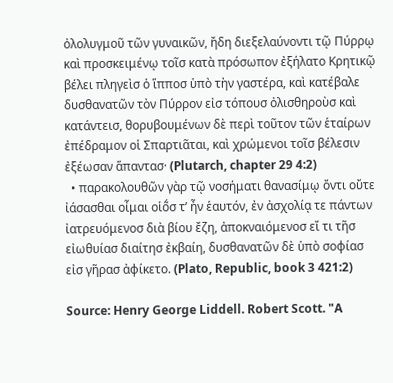ὀλολυγμοῦ τῶν γυναικῶν, ἤδη διεξελαύνοντι τῷ Πύρρῳ καὶ προσκειμένῳ τοῖσ κατὰ πρόσωπον ἐξήλατο Κρητικῷ βέλει πληγεὶσ ὁ ἵπποσ ὑπὸ τὴν γαστέρα, καὶ κατέβαλε δυσθανατῶν τὸν Πύρρον εἰσ τόπουσ ὀλισθηροὺσ καὶ κατάντεισ, θορυβουμένων δὲ περὶ τοῦτον τῶν ἑταίρων ἐπέδραμον οἱ Σπαρτιᾶται, καὶ χρώμενοι τοῖσ βέλεσιν ἐξέωσαν ἅπαντασ· (Plutarch, chapter 29 4:2)
  • παρακολουθῶν γὰρ τῷ νοσήματι θανασίμῳ ὄντι οὔτε ἰάσασθαι οἶμαι οἱο͂́σ τ’ ἦν ἑαυτόν, ἐν ἀσχολίᾳ τε πάντων ἰατρευόμενοσ διὰ βίου ἔζη, ἀποκναιόμενοσ εἴ τι τῆσ εἰωθυίασ διαίτησ ἐκβαίη, δυσθανατῶν δὲ ὑπὸ σοφίασ εἰσ γῆρασ ἀφίκετο. (Plato, Republic, book 3 421:2)

Source: Henry George Liddell. Robert Scott. "A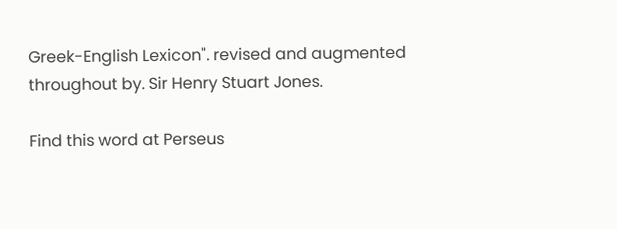Greek-English Lexicon". revised and augmented throughout by. Sir Henry Stuart Jones.

Find this word at Perseus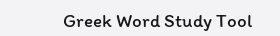Greek Word Study Tool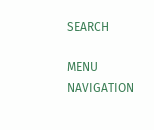SEARCH

MENU NAVIGATION